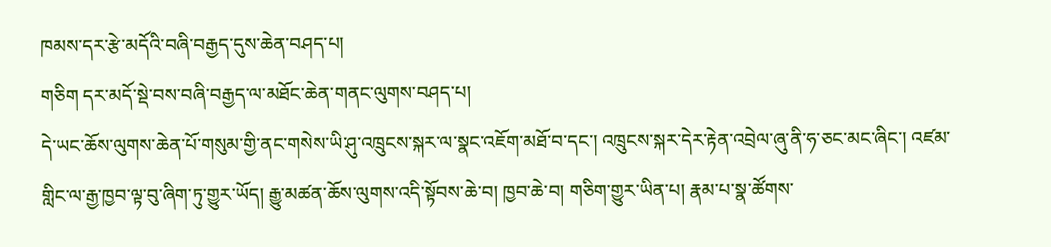ཁམས་དར་རྩེ་མདོའི་བཞི་བརྒྱད་དུས་ཆེན་བཤད་པ།
གཅིག དར་མདོ་སྡེ་བས་བཞི་བརྒྱད་ལ་མཐོང་ཆེན་གནང་ལུགས་བཤད་པ།
དེ་ཡང་ཆོས་ལུགས་ཆེན་པོ་གསུམ་གྱི་ནང་གསེས་ཡི་ཤུ་འཁྲུངས་སྐར་ལ་སྣང་འཇོག་མཐོ་བ་དང་། འཁྲུངས་སྐར་དེར་རྟེན་འབྲེལ་ཞུ་ནི་ཧ་ཅང་མང་ཞིང་། འཛམ་གླིང་ལ་རྒྱ་ཁྱབ་ལྟ་བུ་ཞིག་ཏུ་གྱུར་ཡོད། རྒྱུ་མཚན་ཆོས་ལུགས་འདི་སྟོབས་ཆེ་བ། ཁྱབ་ཆེ་བ། གཅིག་གྱུར་ཡིན་པ། རྣམ་པ་སྣ་ཚོགས་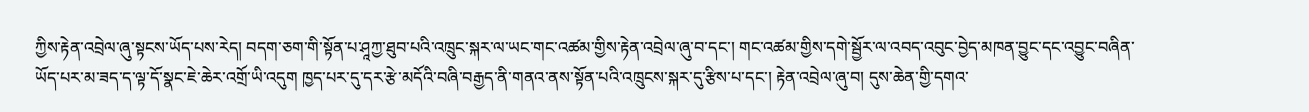ཀྱིས་རྟེན་འབྲེལ་ཞུ་སྟངས་ཡོད་པས་རེད། བདག་ཅག་གི་སྟོན་པ་ཤཱཀྱ་ཐུབ་པའི་འཁྲུང་སྐར་ལ་ཡང་གང་འཚམ་གྱིས་རྟེན་འབྲེལ་ཞུ་བ་དང་། གང་འཚམ་གྱིས་དགེ་སྦྱོར་ལ་འབད་འབུང་བྱེད་མཁན་བྱུང་དང་འབྱུང་བཞིན་ཡོད་པར་མ་ཟད་ད་ལྟ་དོ་སྣང་ཇེ་ཆེར་འགྲོ་ཡི་འདུག ཁྱད་པར་དུ་དར་རྩེ་མདོའི་བཞི་བརྒྱད་ནི་གནའ་ནས་སྟོན་པའི་འཁྲུངས་སྐར་དུ་རྩིས་པ་དང་། རྟེན་འབྲེལ་ཞུ་བ། དུས་ཆེན་གྱི་དགའ་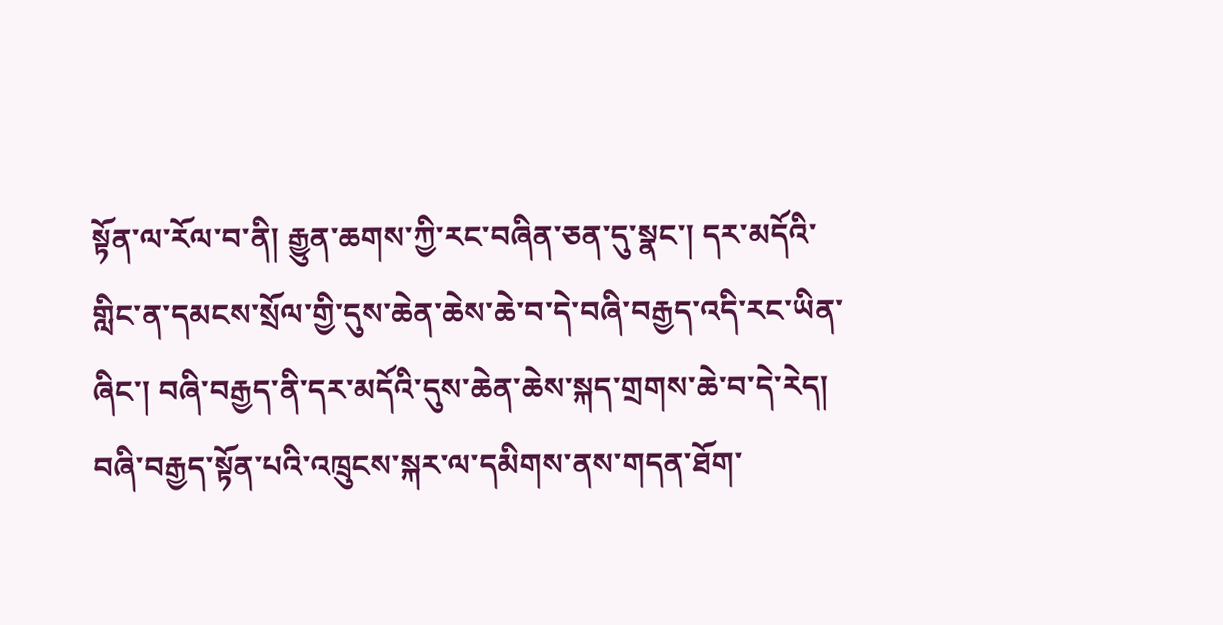སྟོན་ལ་རོལ་བ་ནི། རྒྱུན་ཆགས་ཀྱི་རང་བཞིན་ཅན་དུ་སྣང་། དར་མདོའི་གླིང་ན་དམངས་སྲོལ་གྱི་དུས་ཆེན་ཆེས་ཆེ་བ་དེ་བཞི་བརྒྱད་འདི་རང་ཡིན་ཞིང་། བཞི་བརྒྱད་ནི་དར་མདོའི་དུས་ཆེན་ཆེས་སྐད་གྲགས་ཆེ་བ་དེ་རེད། བཞི་བརྒྱད་སྟོན་པའི་འཁྲུངས་སྐར་ལ་དམིགས་ནས་གདན་ཐོག་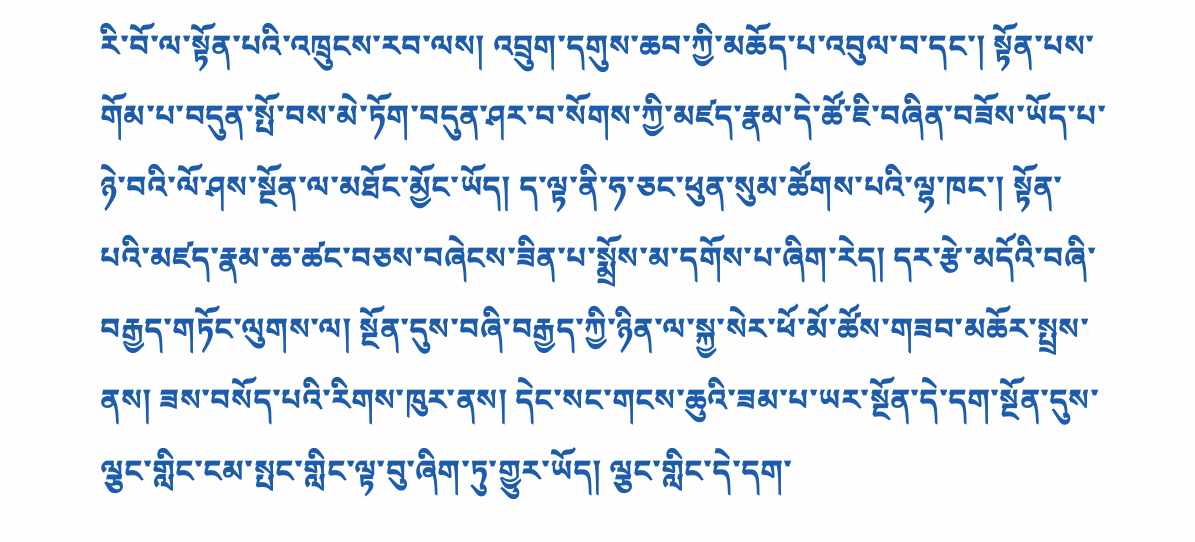རི་བོ་ལ་སྟོན་པའི་འཁྲུངས་རབ་ལས། འབྲུག་དགུས་ཆབ་ཀྱི་མཆོད་པ་འབུལ་བ་དང་། སྟོན་པས་གོམ་པ་བདུན་སྤོ་བས་མེ་ཏོག་བདུན་ཤར་བ་སོགས་ཀྱི་མཛད་རྣམ་དེ་ཚོ་ཇི་བཞིན་བཟོས་ཡོད་པ་ཉེ་བའི་ལོ་ཤས་སྔོན་ལ་མཐོང་མྱོང་ཡོད། ད་ལྟ་ནི་ཧ་ཅང་ཕུན་སུམ་ཚོགས་པའི་ལྷ་ཁང་། སྟོན་པའི་མཛད་རྣམ་ཆ་ཚང་བཅས་བཞེངས་ཟིན་པ་སྨྲོས་མ་དགོས་པ་ཞིག་རེད། དར་རྩེ་མདོའི་བཞི་བརྒྱད་གཏོང་ལུགས་ལ། སྔོན་དུས་བཞི་བརྒྱད་ཀྱི་ཉིན་ལ་སྐྱ་སེར་ཕོ་མོ་ཚོས་གཟབ་མཆོར་སྤྲས་ནས། ཟས་བསོད་པའི་རིགས་ཁུར་ནས། དེང་སང་གངས་ཆུའི་ཟམ་པ་ཡར་སྔོན་དེ་དག་སྔོན་དུས་ལྕང་གླིང་ངམ་སྤང་གླིང་ལྟ་བུ་ཞིག་ཏུ་གྱུར་ཡོད། ལྕང་གླིང་དེ་དག་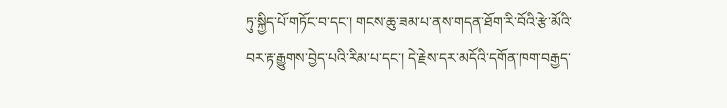ཏུ་སྐྱིད་པོ་གཏོང་བ་དང་། གངས་ཆུ་ཟམ་པ་ནས་གདན་ཐོག་རི་བོའི་རྩེ་མོའི་བར་རྟ་རྒྱུགས་བྱེད་པའི་རིམ་པ་དང་། དེ་རྗེས་དར་མདོའི་དགོན་ཁག་བརྒྱད་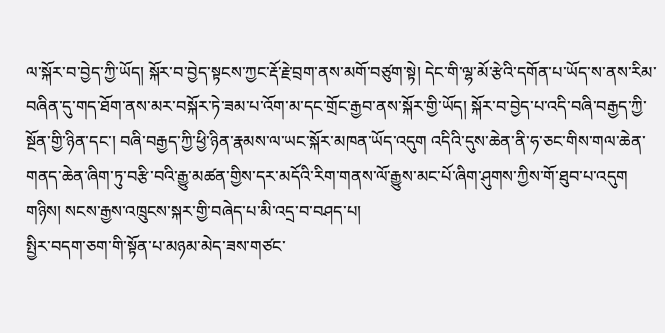ལ་སྐོར་བ་བྱེད་ཀྱི་ཡོད། སྐོར་བ་བྱེད་སྟངས་ཀྱང་རྡོ་རྗེ་བྲག་ནས་མགོ་བཙུག་སྟེ། དེང་གི་ལྷ་མོ་རྩེའི་དགོན་པ་ཡོད་ས་ནས་རིམ་བཞིན་དུ་གད་ཐོག་ནས་མར་བསྐོར་ཏེ་ཟམ་པ་འོག་མ་དང་གྲོང་རྒྱབ་ནས་སྐོར་གྱི་ཡོད། སྐོར་བ་བྱེད་པ་འདི་བཞི་བརྒྱད་ཀྱི་སྔོན་གྱི་ཉིན་དང་། བཞི་བརྒྱད་ཀྱི་ཕྱི་ཉིན་རྣམས་ལ་ཡང་སྐོར་མཁན་ཡོད་འདུག འདིའི་དུས་ཆེན་ནི་ཧ་ཅང་གིས་གལ་ཆེན་གནད་ཆེན་ཞིག་ཏུ་བརྩི་བའི་རྒྱུ་མཚན་གྱིས་དར་མདོའི་རིག་གནས་ལོ་རྒྱུས་མང་པོ་ཞིག་ཤུགས་ཀྱིས་གོ་ཐུབ་པ་འདུག
གཉིས། སངས་རྒྱས་འཁྲུངས་སྐར་གྱི་བཞེད་པ་མི་འདྲ་བ་བཤད་པ།
སྤྱིར་བདག་ཅག་གི་སྟོན་པ་མཉམ་མེད་ཟས་གཙང་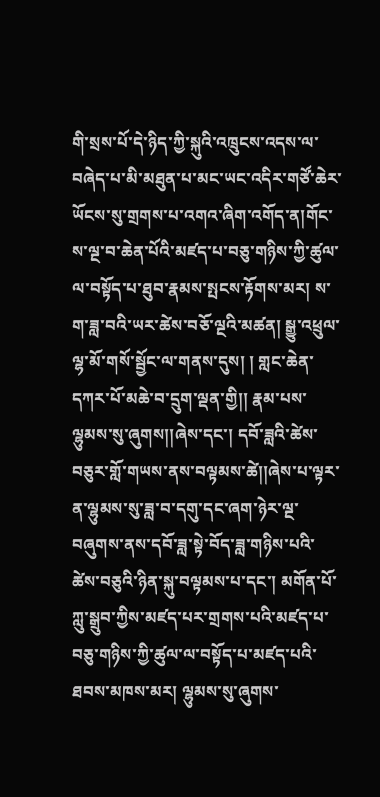གི་སྲས་པོ་དེ་ཉིད་ཀྱི་སྐུའི་འཁྲུངས་འདས་ལ་བཞེད་པ་མི་མཐུན་པ་མང་ཡང་འདིར་གཙོ་ཆེར་ཡོངས་སུ་གྲགས་པ་འགའ་ཞིག་འགོད་ན།གོང་ས་ལྔ་བ་ཆེན་པོའི་མཛད་པ་བཅུ་གཉིས་ཀྱི་ཚུལ་ལ་བསྟོད་པ་ཐུབ་རྣམས་སྤངས་རྟོགས་མར། ས་ག་ཟླ་བའི་ཡར་ཚེས་བཅོ་ལྔའི་མཚན། སྒྱུ་འཕྲུལ་ལྷ་མོ་གསོ་སྦྱོང་ལ་གནས་དུས། ། གླང་ཆེན་དཀར་པོ་མཆེ་བ་དྲུག་ལྡན་གྱི།། རྣམ་པས་ལྷུམས་སུ་ཞུགས།།ཞེས་དང་། དབོ་ཟླའི་ཚེས་བཅུར་གློ་གཡས་ནས་བལྟམས་ཚེ།།ཞེས་པ་ལྟར་ན་ལྷུམས་སུ་ཟླ་བ་དགུ་དང་ཞག་ཉེར་ལྔ་བཞུགས་ནས་དབོ་ཟླ་སྟེ་བོད་ཟླ་གཉིས་པའི་ཚེས་བཅུའི་ཉིན་སྐུ་བལྟམས་པ་དང་། མགོན་པོ་ཀླུ་སྒྲུབ་ཀྱིས་མཛད་པར་གྲགས་པའི་མཛད་པ་བཅུ་གཉིས་ཀྱི་ཚུལ་ལ་བསྟོད་པ་མཛད་པའི་ཐབས་མཁས་མར། ལྷུམས་སུ་ཞུགས་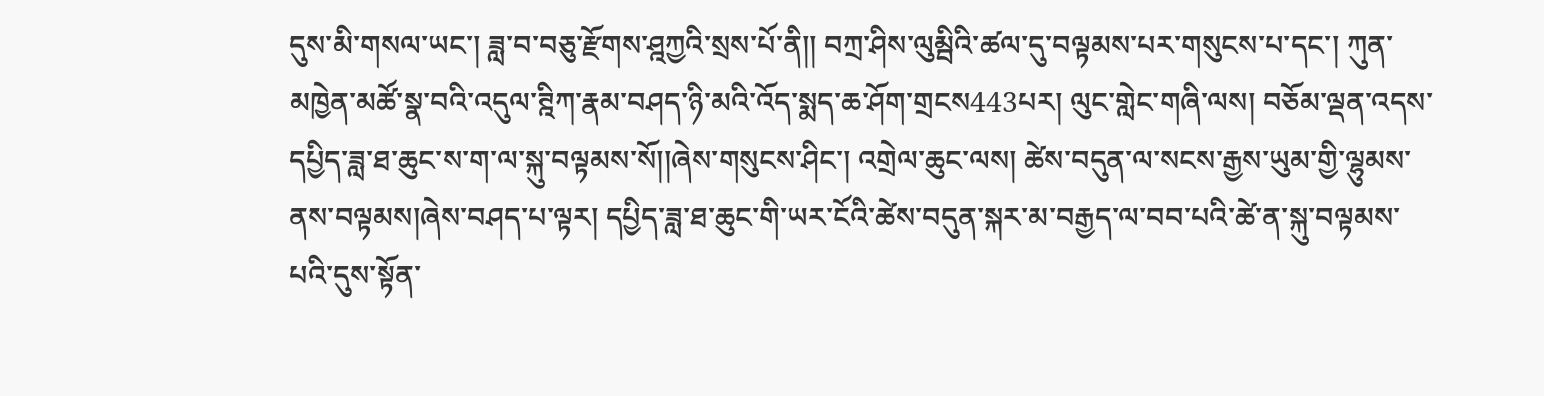དུས་མི་གསལ་ཡང་། ཟླ་བ་བཅུ་རྫོགས་ཤྰཀྱའི་སྲས་པོ་ནི།། བཀྲ་ཤིས་ལུམྦིའི་ཚལ་དུ་བལྟམས་པར་གསུངས་པ་དང་། ཀུན་མཁྱེན་མཚོ་སྣ་བའི་འདུལ་ཊྰིཀ་རྣམ་བཤད་ཉི་མའི་འོད་སྨད་ཆ་ཤོག་གྲངས443པར། ལུང་གླེང་གཞི་ལས། བཅོམ་ལྡན་འདས་དཔྱིད་ཟླ་ཐ་ཆུང་ས་ག་ལ་སྐུ་བལྟམས་སོ།།ཞེས་གསུངས་ཤིང་། འགྲེལ་ཆུང་ལས། ཚེས་བདུན་ལ་སངས་རྒྱས་ཡུམ་གྱི་ལྷུམས་ནས་བལྟམས།ཞེས་བཤད་པ་ལྟར། དཔྱིད་ཟླ་ཐ་ཆུང་གི་ཡར་ངོའི་ཚེས་བདུན་སྐར་མ་བརྒྱད་ལ་བབ་པའི་ཚེ་ན་སྐུ་བལྟམས་པའི་དུས་སྟོན་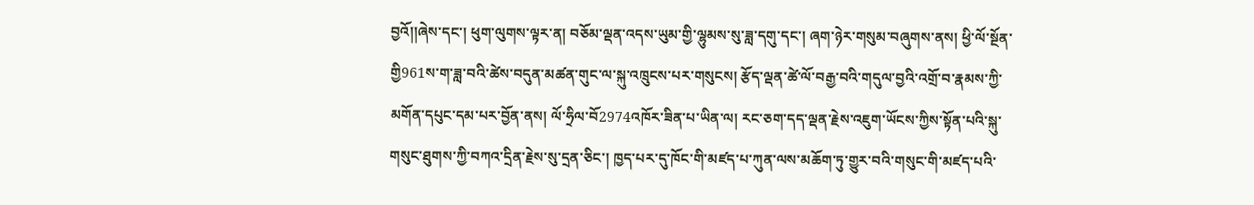བྱའོ།།ཞེས་དང་། ཕུག་ལུགས་ལྟར་ན། བཅོམ་ལྡན་འདས་ཡུམ་གྱི་ལྷུམས་སུ་ཟླ་དགུ་དང་། ཞག་ཉེར་གསུམ་བཞུགས་ནས། ཕྱི་ལོ་སྔོན་གྱི961ས་ག་ཟླ་བའི་ཚེས་བདུན་མཚན་གུང་ལ་སྐུ་འཁྲུངས་པར་གསུངས། རྩོད་ལྡན་ཚེ་ལོ་བརྒྱ་བའི་གདུལ་བྱའི་འགྲོ་བ་རྣམས་ཀྱི་མགོན་དཔུང་དམ་པར་བྱོན་ནས། ལོ་ཧྲིལ་བོ2974འཁོར་ཟིན་པ་ཡིན་ལ། རང་ཅག་དད་ལྡན་རྗེས་འཇུག་ཡོངས་ཀྱིས་སྟོན་པའི་སྐུ་གསུང་ཐུགས་ཀྱི་བཀའ་དྲིན་རྗེས་སུ་དྲན་ཅིང་། ཁྱད་པར་དུ་ཁོང་གི་མཛད་པ་ཀུན་ལས་མཆོག་ཏུ་གྱུར་བའི་གསུང་གི་མཛད་པའི་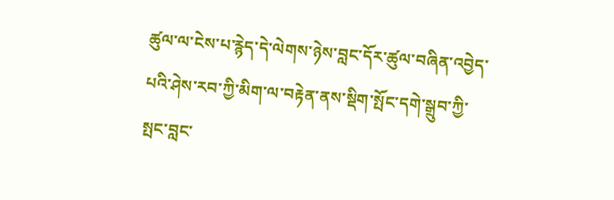ཚུལ་ལ་ངེས་པ་རྙེད་དེ་ལེགས་ཉེས་བླང་དོར་ཚུལ་བཞིན་འབྱེད་པའི་ཤེས་རབ་ཀྱི་མིག་ལ་བརྟེན་ནས་སྡིག་སྤོང་དགེ་སྒྲུབ་ཀྱི་སྤང་བླང་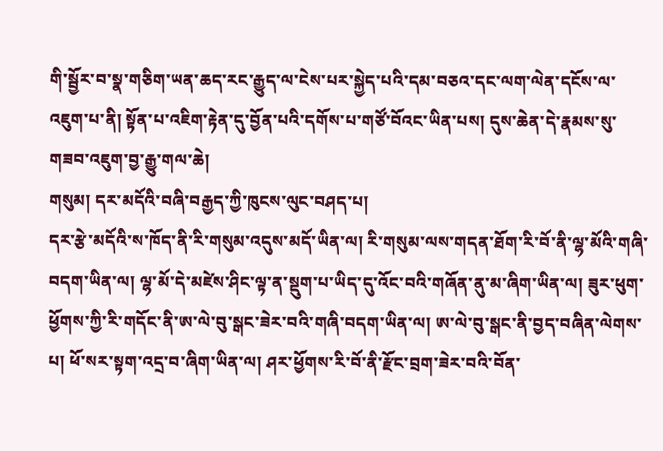གི་སྦྱོར་བ་སྣ་གཅིག་ཡན་ཆད་རང་རྒྱུད་ལ་ངེས་པར་སྐྱེད་པའི་དམ་བཅའ་དང་ལག་ལེན་དངོས་ལ་འཇུག་པ་ནི། སྟོན་པ་འཇིག་རྟེན་དུ་བྱོན་པའི་དགོས་པ་གཙོ་བོའང་ཡིན་པས། དུས་ཆེན་དེ་རྣམས་སུ་གཟབ་འཇུག་བྱ་རྒྱུ་གལ་ཆེ།
གསུམ། དར་མདོའི་བཞི་བརྒྱད་ཀྱི་ཁུངས་ལུང་བཤད་པ།
དར་རྩེ་མདོའི་ས་ཁོད་ནི་རི་གསུམ་འདུས་མདོ་ཡིན་ལ། རི་གསུམ་ལས་གདན་ཐོག་རི་བོ་ནི་ལྷ་མོའི་གཞི་བདག་ཡིན་ལ། ལྷ་མོ་དེ་མཛེས་ཤིང་ལྟ་ན་སྡུག་པ་ཡིད་དུ་འོང་བའི་གཞོན་ནུ་མ་ཞིག་ཡིན་ལ། ཟུར་ཕུག་ཕྱོགས་ཀྱི་རི་གདོང་ནི་ཨ་ལེ་བུ་སྒང་ཟེར་བའི་གཞི་བདག་ཡིན་ལ། ཨ་ལེ་བུ་སྒང་ནི་བྱད་བཞིན་ལེགས་པ། ཕོ་སར་སྟག་འདྲ་བ་ཞིག་ཡིན་ལ། ཤར་ཕྱོགས་རི་བོ་ནི་རྫོང་བྲག་ཟེར་བའི་བོན་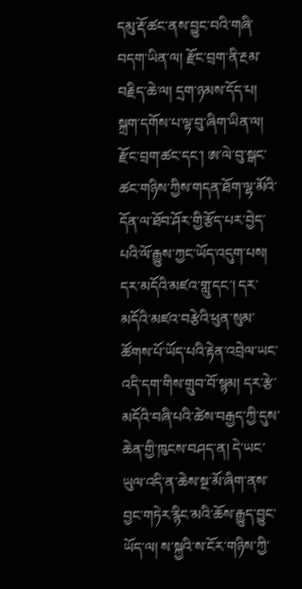དམུ་རྡོ་ཚང་ནས་བྱུང་བའི་གཞི་བདག་ཡིན་ལ། རྫོང་བྲག་ནི་རྔམ་བརྗིད་ཆེ་ལ། དྲག་ཉམས་དོད་པ། སྐྲག་དགོས་པ་ལྟ་བུ་ཞིག་ཡིན་ལ། རྫོང་བྲག་ཚང་དང་། ཨ་ལེ་བུ་སྒང་ཚང་གཉིས་ཀྱིས་གདན་ཐོག་ལྷ་མོའི་དོན་ལ་ཐོབ་ཤོར་གྱི་རྩོད་པར་བྱེད་པའི་ལོ་རྒྱུས་ཀྱང་ཡོད་འདུག་པས། དར་མདོའི་མཛའ་གླུ་དང་། དར་མདོའི་མཛའ་བརྩེའི་ཕུན་སུམ་ཚོགས་པོ་ཡོད་པའི་རྟེན་འབྲེལ་ཡང་འདི་དག་གིས་གྲུབ་བོ་སྙམ། དར་རྩེ་མདོའི་བཞི་པའི་ཚེས་བརྒྱད་ཀྱི་དུས་ཆེན་གྱི་ཁུངས་བཤད་ན། དེ་ཡང་ཡུལ་འདི་ན་ཆེས་སྔ་མོ་ཞིག་ནས་བྱང་གཏེར་རྙིང་མའི་ཆོས་རྒྱུད་བྱུང་ཡོད་ལ། ས་སྐྱའི་ས་ངོར་གཉིས་ཀྱི་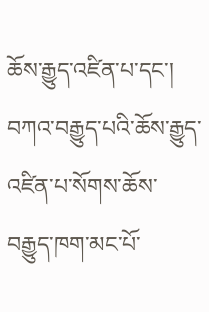ཆོས་རྒྱུད་འཛིན་པ་དང་། བཀའ་བརྒྱུད་པའི་ཆོས་རྒྱུད་འཛིན་པ་སོགས་ཆོས་བརྒྱུད་ཁག་མང་པོ་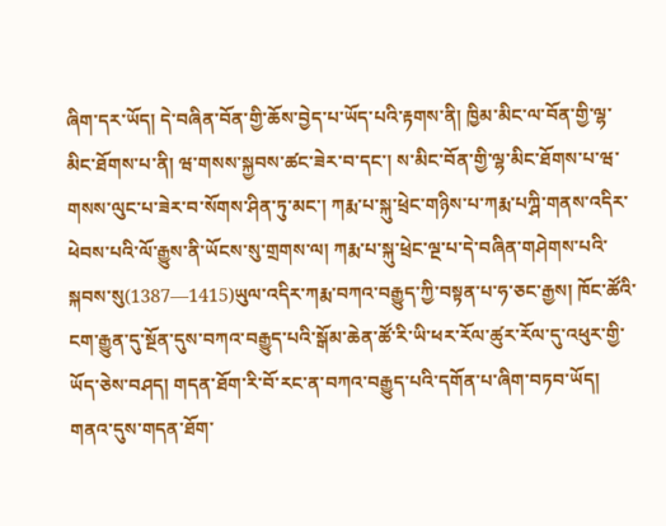ཞིག་དར་ཡོད། དེ་བཞིན་བོན་གྱི་ཆོས་བྱེད་པ་ཡོད་པའི་རྟགས་ནི། ཁྱིམ་མིང་ལ་བོན་གྱི་ལྷ་མིང་ཐོགས་པ་ནི། ཝ་གསས་སྐྱབས་ཚང་ཟེར་བ་དང་། ས་མིང་བོན་གྱི་ལྷ་མིང་ཐོགས་པ་ཝ་གསས་ལུང་པ་ཟེར་བ་སོགས་ཤིན་ཏུ་མང་། ཀརྨ་པ་སྐུ་ཕྲེང་གཉིས་པ་ཀརྨ་པཀྴི་གནས་འདིར་ཕེབས་པའི་ལོ་རྒྱུས་ནི་ཡོངས་སུ་གྲགས་ལ། ཀརྨ་པ་སྐུ་ཕྲེང་ལྔ་པ་དེ་བཞིན་གཤེགས་པའི་སྐབས་སུ(1387—1415)ཡུལ་འདིར་ཀརྨ་བཀའ་བརྒྱུད་ཀྱི་བསྟན་པ་ཧ་ཅང་རྒྱས། ཁོང་ཚོའི་ངག་རྒྱུན་དུ་སྔོན་དུས་བཀའ་བརྒྱུད་པའི་སྒོམ་ཆེན་ཚོ་རི་ཡི་ཕར་རོལ་ཚུར་རོལ་དུ་འཕུར་གྱི་ཡོད་ཅེས་བཤད། གདན་ཐོག་རི་བོ་རང་ན་བཀའ་བརྒྱུད་པའི་དགོན་པ་ཞིག་བཏབ་ཡོད། གནའ་དུས་གདན་ཐོག་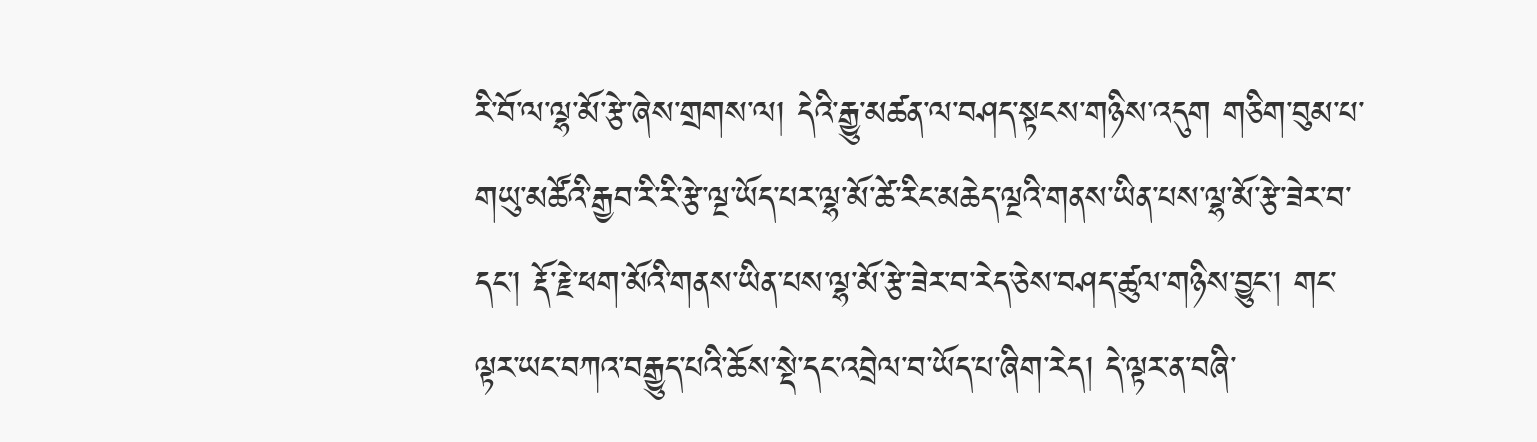རི་བོ་ལ་ལྷ་མོ་རྩེ་ཞེས་གྲགས་ལ། དེའི་རྒྱུ་མཚན་ལ་བཤད་སྟངས་གཉིས་འདུག གཅིག་བུམ་པ་གཡུ་མཚོའི་རྒྱབ་རི་རི་རྩེ་ལྔ་ཡོད་པར་ལྷ་མོ་ཚེ་རིང་མཆེད་ལྔའི་གནས་ཡིན་པས་ལྷ་མོ་རྩེ་ཟེར་བ་དང་། རྡོ་རྗེ་ཕག་མོའི་གནས་ཡིན་པས་ལྷ་མོ་རྩེ་ཟེར་བ་རེད་ཅེས་བཤད་ཚུལ་གཉིས་བྱུང་། གང་ལྟར་ཡང་བཀའ་བརྒྱུད་པའི་ཆོས་སྡེ་དང་འབྲེལ་བ་ཡོད་པ་ཞིག་རེད། དེ་ལྟར་ན་བཞི་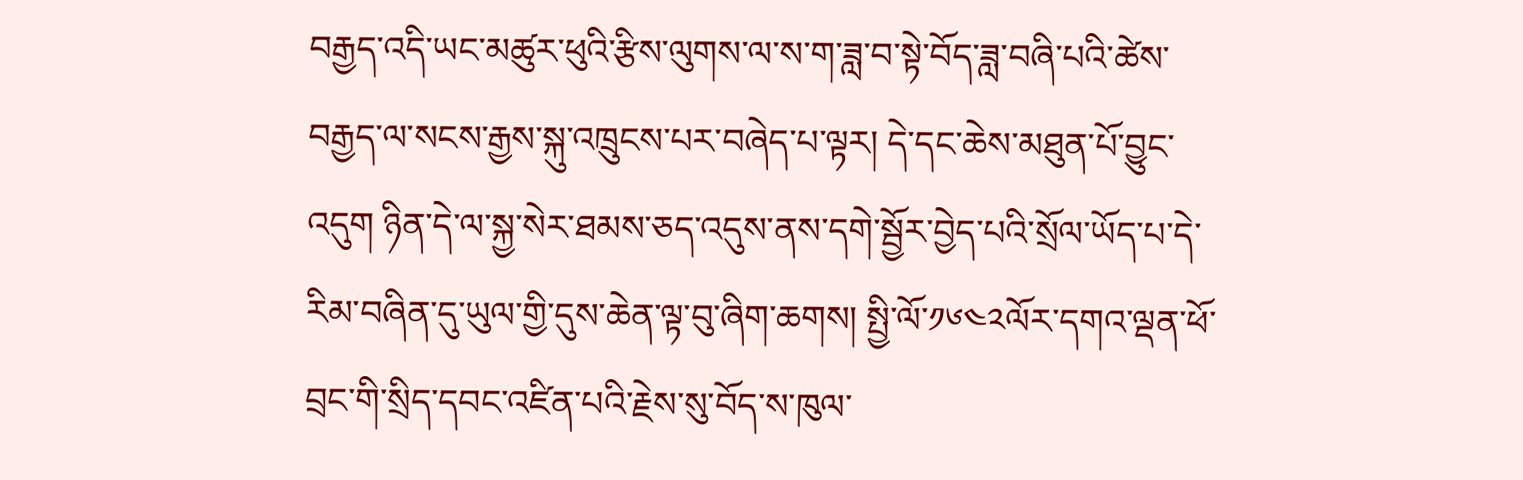བརྒྱད་འདི་ཡང་མཚུར་ཕུའི་རྩིས་ལུགས་ལ་ས་ག་ཟླ་བ་སྟེ་བོད་ཟླ་བཞི་པའི་ཚེས་བརྒྱད་ལ་སངས་རྒྱས་སྐུ་འཁྲུངས་པར་བཞེད་པ་ལྟར། དེ་དང་ཆེས་མཐུན་པོ་བྱུང་འདུག ཉིན་དེ་ལ་སྐྱ་སེར་ཐམས་ཅད་འདུས་ནས་དགེ་སྦྱོར་བྱེད་པའི་སྲོལ་ཡོད་པ་དེ་རིམ་བཞིན་དུ་ཡུལ་གྱི་དུས་ཆེན་ལྟ་བུ་ཞིག་ཆགས། སྤྱི་ལོ་༡༦༤༢ལོར་དགའ་ལྡན་ཕོ་བྲང་གི་སྲིད་དབང་འཛིན་པའི་རྗེས་སུ་བོད་ས་ཁུལ་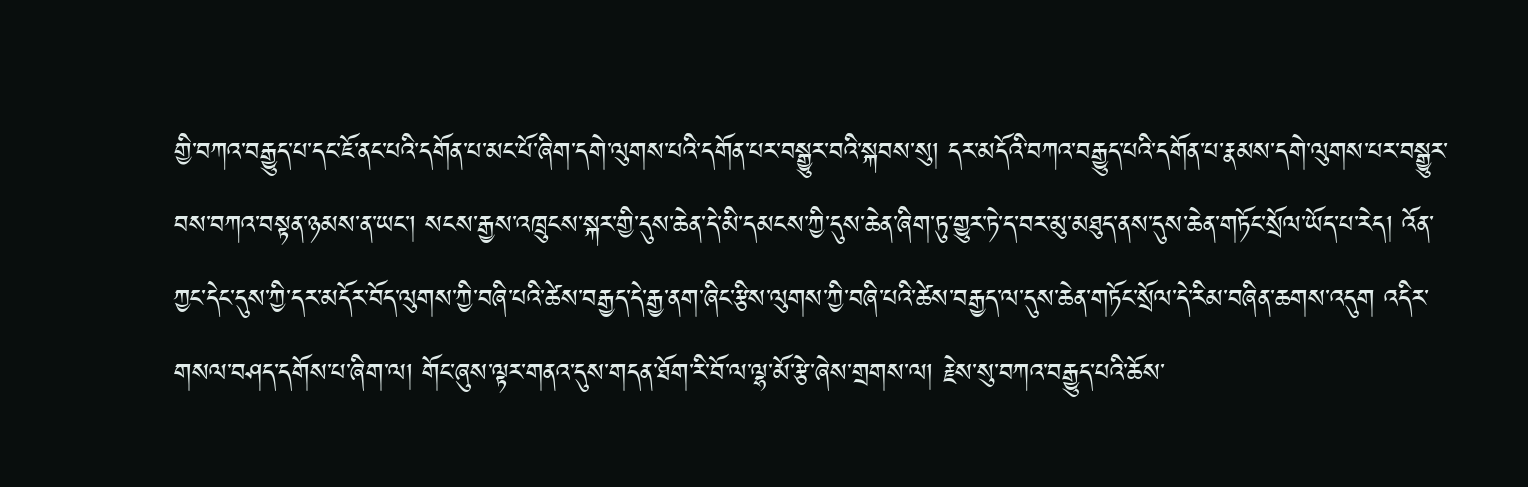གྱི་བཀའ་བརྒྱུད་པ་དང་ཇོ་ནང་པའི་དགོན་པ་མང་པོ་ཞིག་དགེ་ལུགས་པའི་དགོན་པར་བསྒྱུར་བའི་སྐབས་སུ། དར་མདོའི་བཀའ་བརྒྱུད་པའི་དགོན་པ་རྣམས་དགེ་ལུགས་པར་བསྒྱུར་བས་བཀའ་བསྟན་ཉམས་ན་ཡང་། སངས་རྒྱས་འཁྲུངས་སྐར་གྱི་དུས་ཆེན་དེ་མི་དམངས་ཀྱི་དུས་ཆེན་ཞིག་ཏུ་གྱུར་ཏེ་ད་བར་མུ་མཐུད་ནས་དུས་ཆེན་གཏོང་སྲོལ་ཡོད་པ་རེད། འོན་ཀྱང་དེང་དུས་ཀྱི་དར་མདོར་བོད་ལུགས་ཀྱི་བཞི་པའི་ཚེས་བརྒྱད་དེ་རྒྱ་ནག་ཞིང་རྩིས་ལུགས་ཀྱི་བཞི་པའི་ཚེས་བརྒྱད་ལ་དུས་ཆེན་གཏོང་སྲོལ་དེ་རིམ་བཞིན་ཆགས་འདུག འདིར་གསལ་བཤད་དགོས་པ་ཞིག་ལ། གོང་ཞུས་ལྟར་གནའ་དུས་གདན་ཐོག་རི་བོ་ལ་ལྷ་མོ་རྩེ་ཞེས་གྲགས་ལ། རྗེས་སུ་བཀའ་བརྒྱུད་པའི་ཆོས་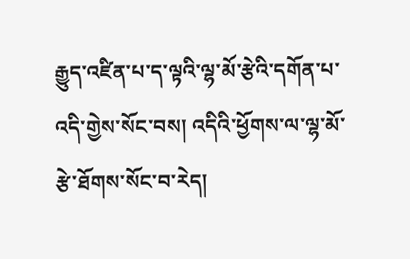རྒྱུད་འཛིན་པ་ད་ལྟའི་ལྷ་མོ་རྩེའི་དགོན་པ་འདི་གྱེས་སོང་བས། འདིའི་ཕྱོགས་ལ་ལྷ་མོ་རྩེ་ཐོགས་སོང་བ་རེད།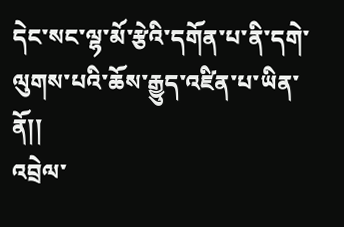དེང་སང་ལྷ་མོ་རྩེའི་དགོན་པ་ནི་དགེ་ལུགས་པའི་ཆོས་རྒྱུད་འཛིན་པ་ཡིན་ནོ།།
འབྲེལ་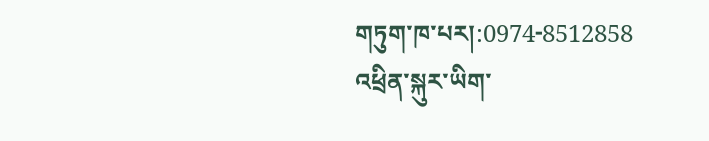གཏུག་ཁ་པར།:0974-8512858
འཕྲིན་སྐུར་ཡིག་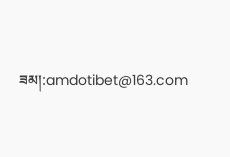ཟམ།:amdotibet@163.com